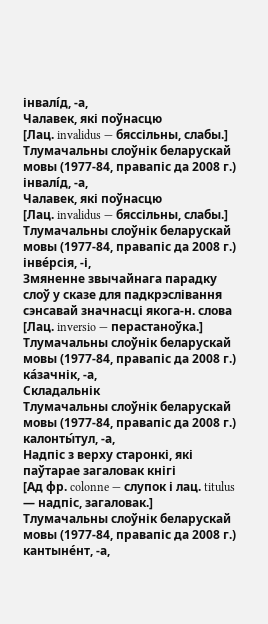інвалі́д, ‑а,
Чалавек, які поўнасцю
[Лац. invalidus — бяссільны, слабы.]
Тлумачальны слоўнік беларускай мовы (1977-84, правапіс да 2008 г.)
інвалі́д, ‑а,
Чалавек, які поўнасцю
[Лац. invalidus — бяссільны, слабы.]
Тлумачальны слоўнік беларускай мовы (1977-84, правапіс да 2008 г.)
інве́рсія, ‑і,
Змяненне звычайнага парадку слоў у сказе для падкрэслівання сэнсавай значнасці якога‑н. слова
[Лац. inversio — перастаноўка.]
Тлумачальны слоўнік беларускай мовы (1977-84, правапіс да 2008 г.)
ка́зачнік, ‑а,
Складальнік
Тлумачальны слоўнік беларускай мовы (1977-84, правапіс да 2008 г.)
калонты́тул, ‑а,
Надпіс з верху старонкі, які паўтарае загаловак кнігі
[Ад фр. colonne — слупок і лац. titulus — надпіс, загаловак.]
Тлумачальны слоўнік беларускай мовы (1977-84, правапіс да 2008 г.)
кантыне́нт, ‑а,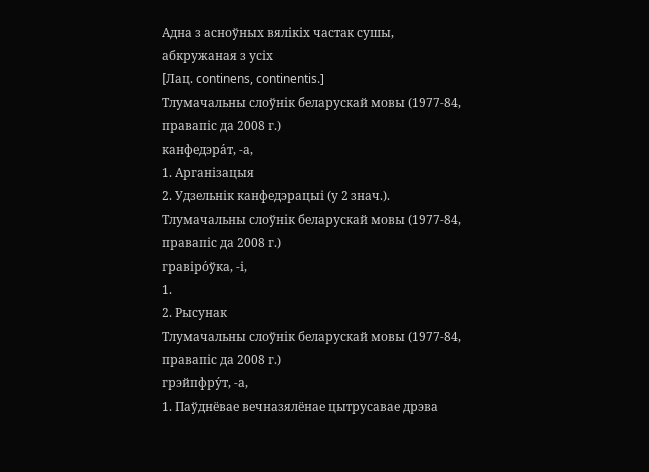Адна з асноўных вялікіх частак сушы, абкружаная з усіх
[Лац. continens, continentis.]
Тлумачальны слоўнік беларускай мовы (1977-84, правапіс да 2008 г.)
канфедэра́т, ‑а,
1. Арганізацыя
2. Удзельнік канфедэрацыі (у 2 знач.).
Тлумачальны слоўнік беларускай мовы (1977-84, правапіс да 2008 г.)
гравіро́ўка, ‑і,
1.
2. Рысунак
Тлумачальны слоўнік беларускай мовы (1977-84, правапіс да 2008 г.)
грэйпфру́т, ‑а,
1. Паўднёвае вечназялёнае цытрусавае дрэва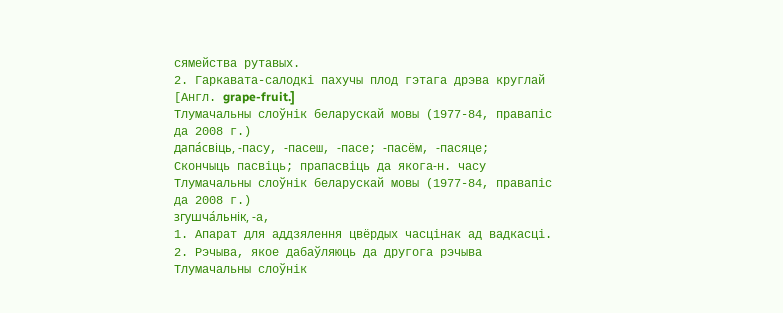сямейства рутавых.
2. Гаркавата-салодкі пахучы плод гэтага дрэва круглай
[Англ. grape-fruit.]
Тлумачальны слоўнік беларускай мовы (1977-84, правапіс да 2008 г.)
дапа́свіць, ‑пасу, ‑пасеш, ‑пасе; ‑пасём, ‑пасяце;
Скончыць пасвіць; прапасвіць да якога‑н. часу
Тлумачальны слоўнік беларускай мовы (1977-84, правапіс да 2008 г.)
згушча́льнік, ‑а,
1. Апарат для аддзялення цвёрдых часцінак ад вадкасці.
2. Рэчыва, якое дабаўляюць да другога рэчыва
Тлумачальны слоўнік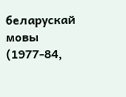беларускай мовы (1977-84,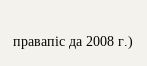правапіс да 2008 г.)